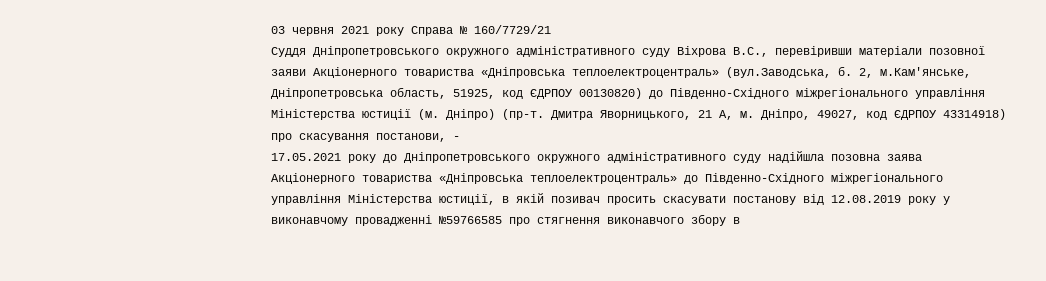03 червня 2021 року Справа № 160/7729/21
Суддя Дніпропетровського окружного адміністративного суду Віхрова В.С., перевіривши матеріали позовної заяви Акціонерного товариства «Дніпровська теплоелектроцентраль» (вул.Заводська, б. 2, м.Кам'янське, Дніпропетровська область, 51925, код ЄДРПОУ 00130820) до Південно-Східного міжрегіонального управління Міністерства юстиції (м. Дніпро) (пр-т. Дмитра Яворницького, 21 А, м. Дніпро, 49027, код ЄДРПОУ 43314918) про скасування постанови, -
17.05.2021 року до Дніпропетровського окружного адміністративного суду надійшла позовна заява Акціонерного товариства «Дніпровська теплоелектроцентраль» до Південно-Східного міжрегіонального управління Міністерства юстиції, в якій позивач просить скасувати постанову від 12.08.2019 року у виконавчому провадженні №59766585 про стягнення виконавчого збору в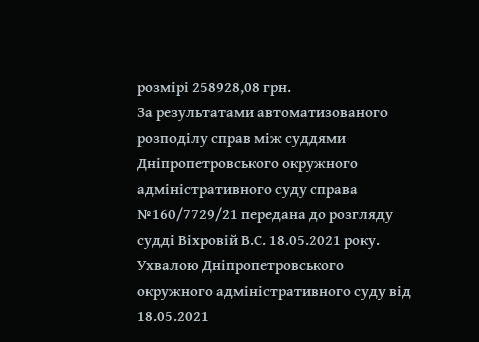розмірі 258928,08 грн.
За результатами автоматизованого розподілу справ між суддями Дніпропетровського окружного адміністративного суду справа №160/7729/21 передана до розгляду судді Віхровій В.С. 18.05.2021 року.
Ухвалою Дніпропетровського окружного адміністративного суду від 18.05.2021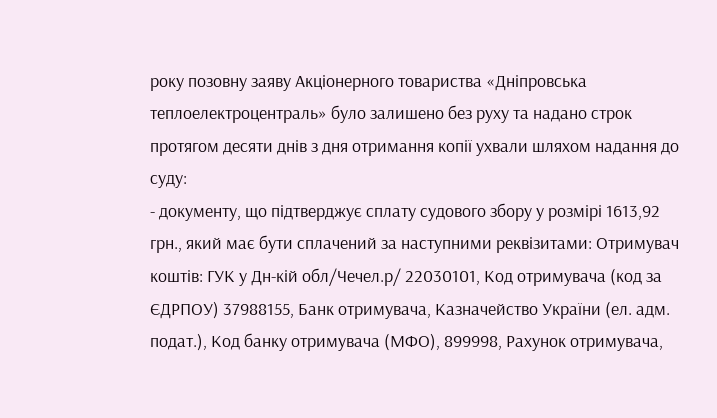року позовну заяву Акціонерного товариства «Дніпровська теплоелектроцентраль» було залишено без руху та надано строк протягом десяти днів з дня отримання копії ухвали шляхом надання до суду:
- документу, що підтверджує сплату судового збору у розмірі 1613,92 грн., який має бути сплачений за наступними реквізитами: Отримувач коштів: ГУК у Дн-кій обл/Чечел.р/ 22030101, Код отримувача (код за ЄДРПОУ) 37988155, Банк отримувача, Казначейство України (ел. адм. подат.), Код банку отримувача (МФО), 899998, Рахунок отримувача,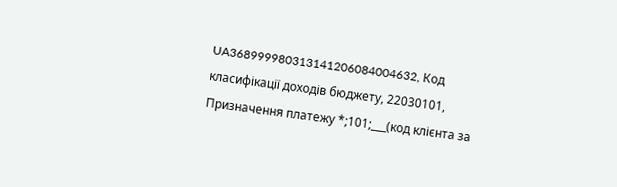UA368999980313141206084004632, Код класифікації доходів бюджету, 22030101, Призначення платежу *;101;___(код клієнта за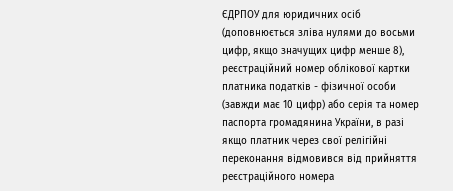ЄДРПОУ для юридичних осіб (доповнюється зліва нулями до восьми цифр, якщо значущих цифр менше 8), реєстраційний номер облікової картки платника податків - фізичної особи (завжди має 10 цифр) або серія та номер паспорта громадянина України, в разі якщо платник через свої релігійні переконання відмовився від прийняття реєстраційного номера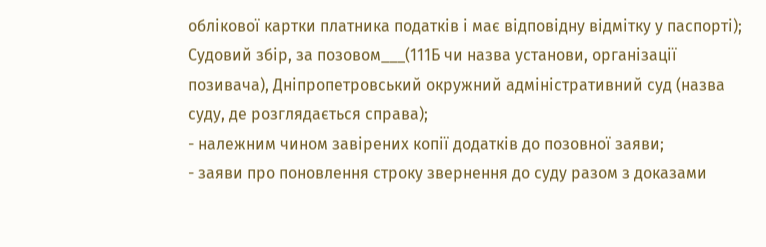облікової картки платника податків і має відповідну відмітку у паспорті); Судовий збір, за позовом___(111Б чи назва установи, організації позивача), Дніпропетровський окружний адміністративний суд (назва суду, де розглядається справа);
- належним чином завірених копії додатків до позовної заяви;
- заяви про поновлення строку звернення до суду разом з доказами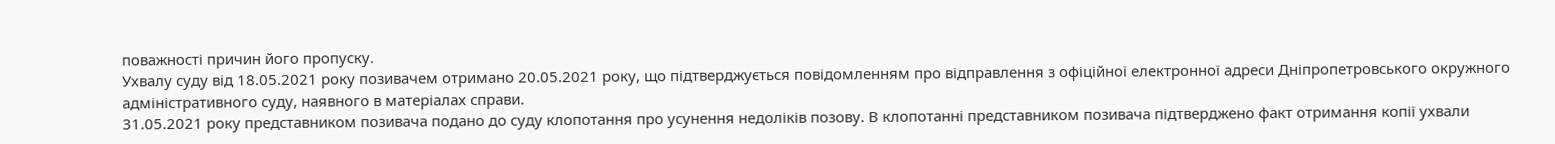поважності причин його пропуску.
Ухвалу суду від 18.05.2021 року позивачем отримано 20.05.2021 року, що підтверджується повідомленням про відправлення з офіційної електронної адреси Дніпропетровського окружного адміністративного суду, наявного в матеріалах справи.
31.05.2021 року представником позивача подано до суду клопотання про усунення недоліків позову. В клопотанні представником позивача підтверджено факт отримання копії ухвали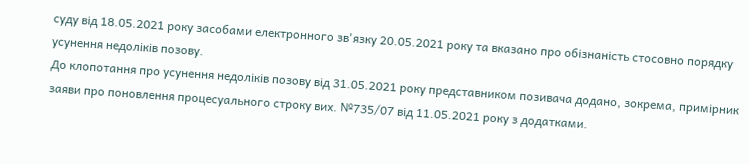суду від 18.05.2021 року засобами електронного зв'язку 20.05.2021 року та вказано про обізнаність стосовно порядку усунення недоліків позову.
До клопотання про усунення недоліків позову від 31.05.2021 року представником позивача додано, зокрема, примірник заяви про поновлення процесуального строку вих. №735/07 від 11.05.2021 року з додатками.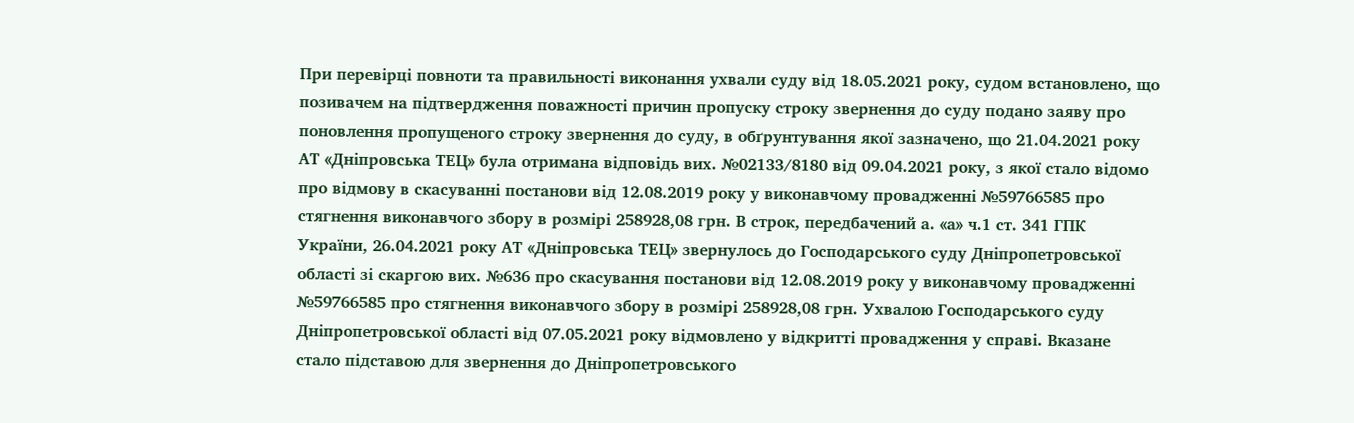При перевірці повноти та правильності виконання ухвали суду від 18.05.2021 року, судом встановлено, що позивачем на підтвердження поважності причин пропуску строку звернення до суду подано заяву про поновлення пропущеного строку звернення до суду, в обґрунтування якої зазначено, що 21.04.2021 року АТ «Дніпровська ТЕЦ» була отримана відповідь вих. №02133/8180 від 09.04.2021 року, з якої стало відомо про відмову в скасуванні постанови від 12.08.2019 року у виконавчому провадженні №59766585 про стягнення виконавчого збору в розмірі 258928,08 грн. В строк, передбачений а. «а» ч.1 ст. 341 ГПК України, 26.04.2021 року АТ «Дніпровська ТЕЦ» звернулось до Господарського суду Дніпропетровської області зі скаргою вих. №636 про скасування постанови від 12.08.2019 року у виконавчому провадженні №59766585 про стягнення виконавчого збору в розмірі 258928,08 грн. Ухвалою Господарського суду Дніпропетровської області від 07.05.2021 року відмовлено у відкритті провадження у справі. Вказане стало підставою для звернення до Дніпропетровського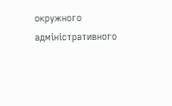окружного адміністративного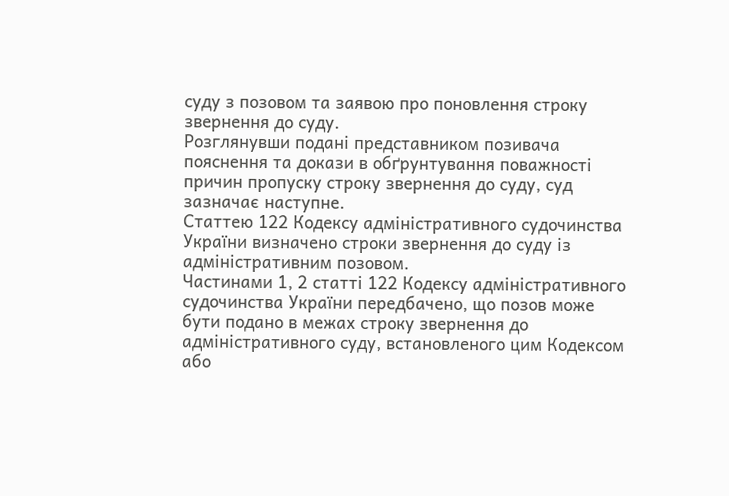суду з позовом та заявою про поновлення строку звернення до суду.
Розглянувши подані представником позивача пояснення та докази в обґрунтування поважності причин пропуску строку звернення до суду, суд зазначає наступне.
Статтею 122 Кодексу адміністративного судочинства України визначено строки звернення до суду із адміністративним позовом.
Частинами 1, 2 статті 122 Кодексу адміністративного судочинства України передбачено, що позов може бути подано в межах строку звернення до адміністративного суду, встановленого цим Кодексом або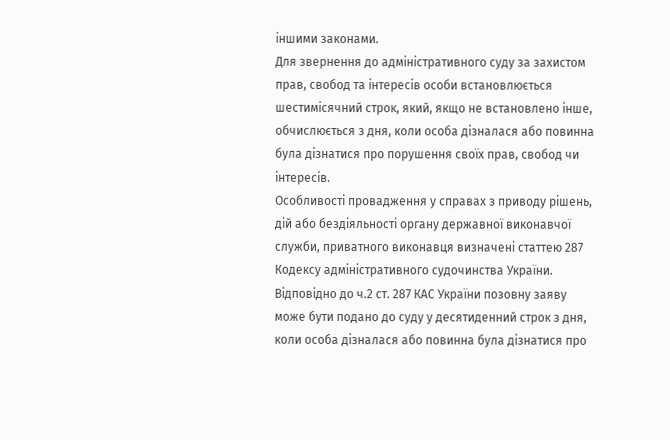іншими законами.
Для звернення до адміністративного суду за захистом прав, свобод та інтересів особи встановлюється шестимісячний строк, який, якщо не встановлено інше, обчислюється з дня, коли особа дізналася або повинна була дізнатися про порушення своїх прав, свобод чи інтересів.
Особливості провадження у справах з приводу рішень, дій або бездіяльності органу державної виконавчої служби, приватного виконавця визначені статтею 287 Кодексу адміністративного судочинства України.
Відповідно до ч.2 ст. 287 КАС України позовну заяву може бути подано до суду у десятиденний строк з дня, коли особа дізналася або повинна була дізнатися про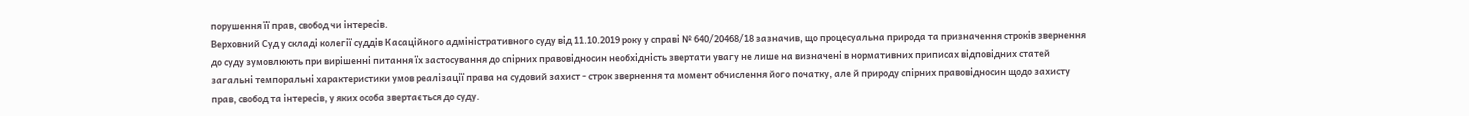порушення її прав, свобод чи інтересів.
Верховний Суд у складі колегії суддів Касаційного адміністративного суду від 11.10.2019 року у справі № 640/20468/18 зазначив, що процесуальна природа та призначення строків звернення до суду зумовлюють при вирішенні питання їх застосування до спірних правовідносин необхідність звертати увагу не лише на визначені в нормативних приписах відповідних статей загальні темпоральні характеристики умов реалізації права на судовий захист - строк звернення та момент обчислення його початку, але й природу спірних правовідносин щодо захисту прав, свобод та інтересів, у яких особа звертається до суду.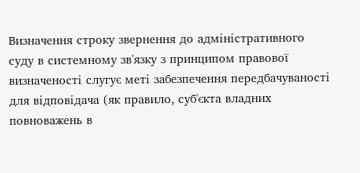Визначення строку звернення до адміністративного суду в системному зв'язку з принципом правової визначеності слугує меті забезпечення передбачуваності для відповідача (як правило, суб'єкта владних повноважень в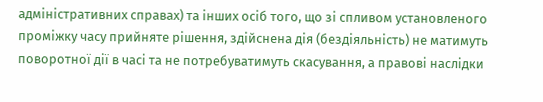адміністративних справах) та інших осіб того, що зі спливом установленого проміжку часу прийняте рішення, здійснена дія (бездіяльність) не матимуть поворотної дії в часі та не потребуватимуть скасування, а правові наслідки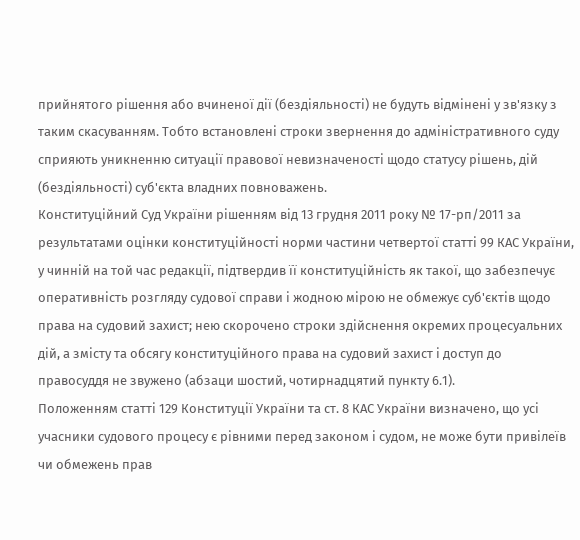прийнятого рішення або вчиненої дії (бездіяльності) не будуть відмінені у зв'язку з таким скасуванням. Тобто встановлені строки звернення до адміністративного суду сприяють уникненню ситуації правової невизначеності щодо статусу рішень, дій (бездіяльності) суб'єкта владних повноважень.
Конституційний Суд України рішенням від 13 грудня 2011 року № 17-рп/2011 за результатами оцінки конституційності норми частини четвертої статті 99 КАС України, у чинній на той час редакції, підтвердив її конституційність як такої, що забезпечує оперативність розгляду судової справи і жодною мірою не обмежує суб'єктів щодо права на судовий захист; нею скорочено строки здійснення окремих процесуальних дій, а змісту та обсягу конституційного права на судовий захист і доступ до правосуддя не звужено (абзаци шостий, чотирнадцятий пункту 6.1).
Положенням статті 129 Конституції України та ст. 8 КАС України визначено, що усі учасники судового процесу є рівними перед законом і судом, не може бути привілеїв чи обмежень прав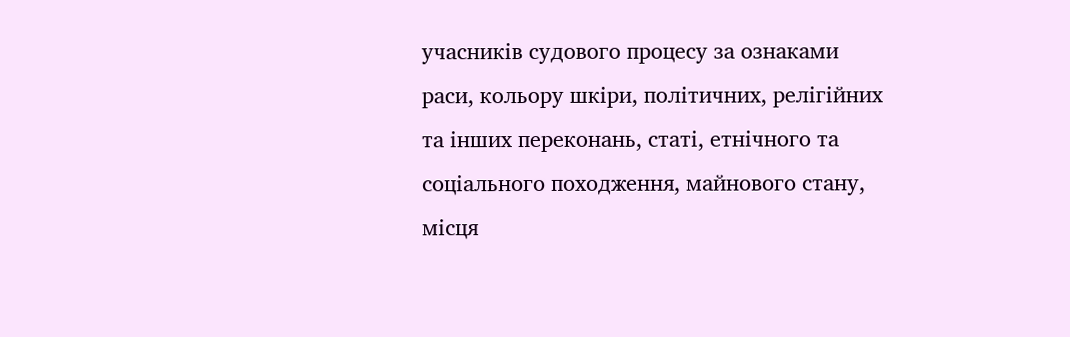учасників судового процесу за ознаками раси, кольору шкіри, політичних, релігійних та інших переконань, статі, етнічного та соціального походження, майнового стану, місця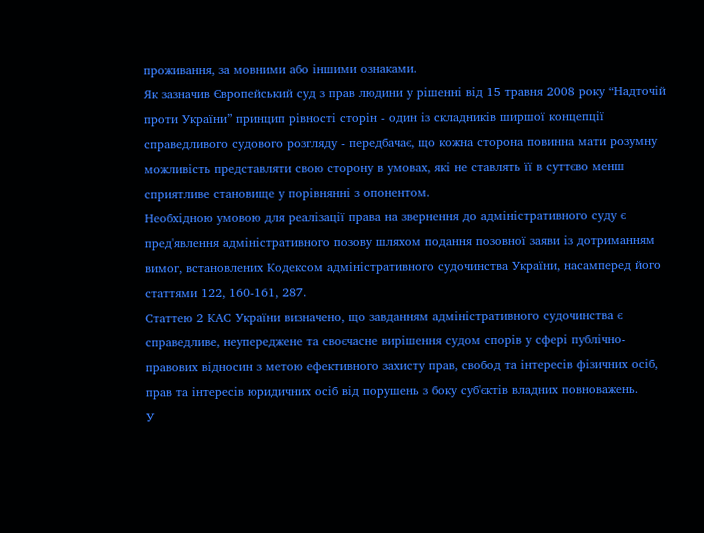проживання, за мовними або іншими ознаками.
Як зазначив Європейський суд з прав людини у рішенні від 15 травня 2008 року “Надточій проти України” принцип рівності сторін - один із складників ширшої концепції справедливого судового розгляду - передбачає, що кожна сторона повинна мати розумну можливість представляти свою сторону в умовах, які не ставлять її в суттєво менш сприятливе становище у порівнянні з опонентом.
Необхідною умовою для реалізації права на звернення до адміністративного суду є пред'явлення адміністративного позову шляхом подання позовної заяви із дотриманням вимог, встановлених Кодексом адміністративного судочинства України, насамперед його статтями 122, 160-161, 287.
Статтею 2 КАС України визначено, що завданням адміністративного судочинства є справедливе, неупереджене та своєчасне вирішення судом спорів у сфері публічно-правових відносин з метою ефективного захисту прав, свобод та інтересів фізичних осіб, прав та інтересів юридичних осіб від порушень з боку суб'єктів владних повноважень.
У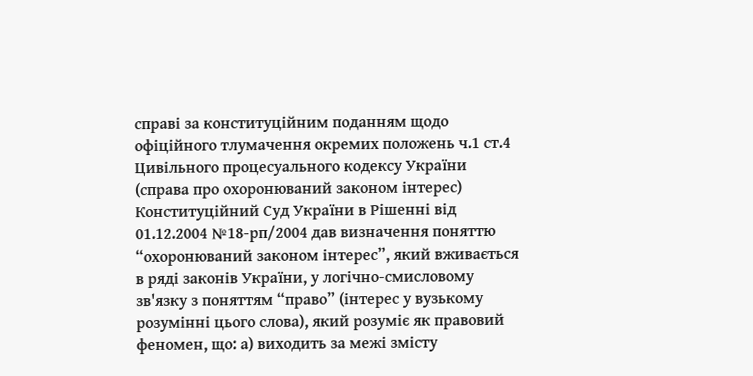справі за конституційним поданням щодо офіційного тлумачення окремих положень ч.1 ст.4 Цивільного процесуального кодексу України (справа про охоронюваний законом інтерес) Конституційний Суд України в Рішенні від 01.12.2004 №18-рп/2004 дав визначення поняттю “охоронюваний законом інтерес”, який вживається в ряді законів України, у логічно-смисловому зв'язку з поняттям “право” (інтерес у вузькому розумінні цього слова), який розуміє як правовий феномен, що: а) виходить за межі змісту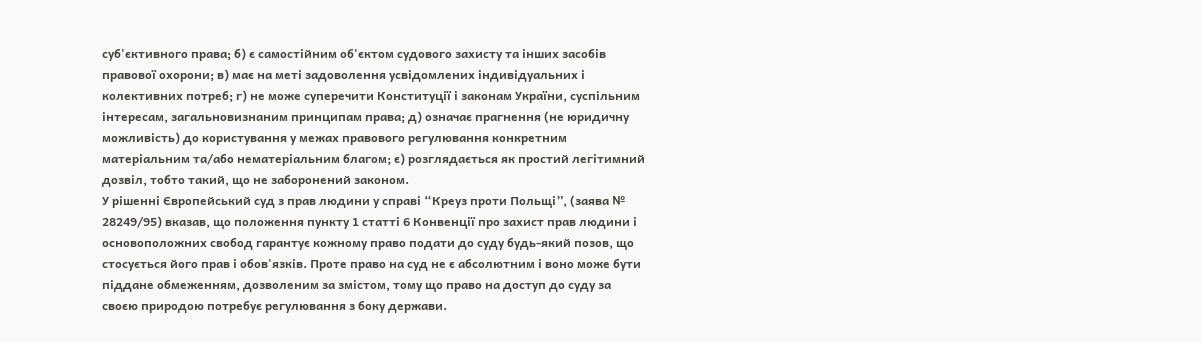суб'єктивного права; б) є самостійним об'єктом судового захисту та інших засобів правової охорони; в) має на меті задоволення усвідомлених індивідуальних і колективних потреб; г) не може суперечити Конституції і законам України, суспільним інтересам, загальновизнаним принципам права; д) означає прагнення (не юридичну можливість) до користування у межах правового регулювання конкретним матеріальним та/або нематеріальним благом; є) розглядається як простий легітимний дозвіл, тобто такий, що не заборонений законом.
У рішенні Європейський суд з прав людини у справі “Креуз проти Польщі”, (заява № 28249/95) вказав, що положення пункту 1 статті 6 Конвенції про захист прав людини і основоположних свобод гарантує кожному право подати до суду будь-який позов, що стосується його прав і обов'язків. Проте право на суд не є абсолютним і воно може бути піддане обмеженням, дозволеним за змістом, тому що право на доступ до суду за своєю природою потребує регулювання з боку держави.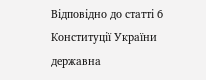Відповідно до статті 6 Конституції України державна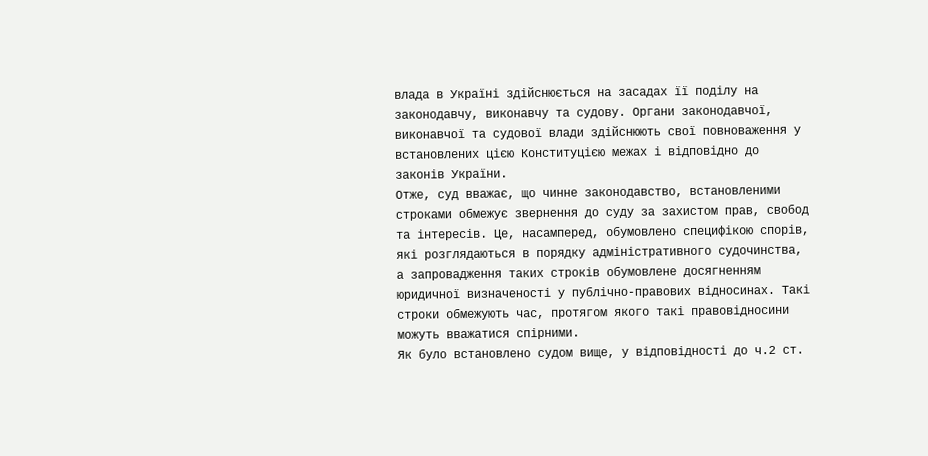влада в Україні здійснюється на засадах її поділу на законодавчу, виконавчу та судову. Органи законодавчої, виконавчої та судової влади здійснюють свої повноваження у встановлених цією Конституцією межах і відповідно до законів України.
Отже, суд вважає, що чинне законодавство, встановленими строками обмежує звернення до суду за захистом прав, свобод та інтересів. Це, насамперед, обумовлено специфікою спорів, які розглядаються в порядку адміністративного судочинства, а запровадження таких строків обумовлене досягненням юридичної визначеності у публічно-правових відносинах. Такі строки обмежують час, протягом якого такі правовідносини можуть вважатися спірними.
Як було встановлено судом вище, у відповідності до ч.2 ст.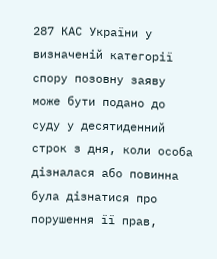287 КАС України у визначеній категорії спору позовну заяву може бути подано до суду у десятиденний строк з дня, коли особа дізналася або повинна була дізнатися про порушення її прав,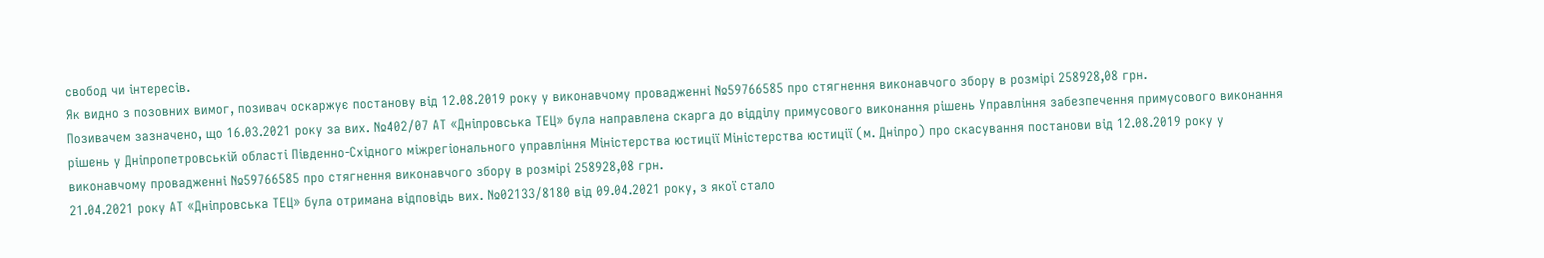свобод чи інтересів.
Як видно з позовних вимог, позивач оскаржує постанову від 12.08.2019 року у виконавчому провадженні №59766585 про стягнення виконавчого збору в розмірі 258928,08 грн.
Позивачем зазначено, що 16.03.2021 року за вих. №402/07 АТ «Дніпровська ТЕЦ» була направлена скарга до відділу примусового виконання рішень Управління забезпечення примусового виконання рішень у Дніпропетровській області Південно-Східного міжрегіонального управління Міністерства юстиції Міністерства юстиції (м. Дніпро) про скасування постанови від 12.08.2019 року у виконавчому провадженні №59766585 про стягнення виконавчого збору в розмірі 258928,08 грн.
21.04.2021 року АТ «Дніпровська ТЕЦ» була отримана відповідь вих. №02133/8180 від 09.04.2021 року, з якої стало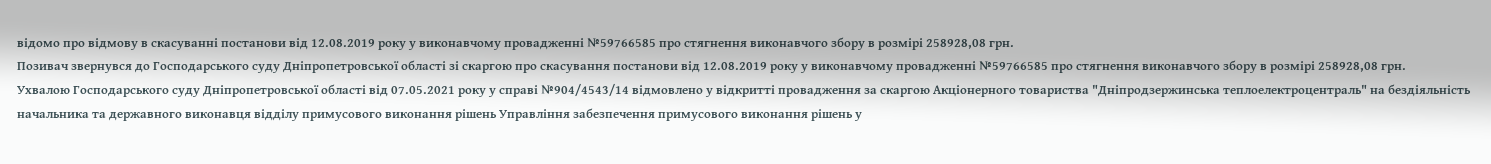відомо про відмову в скасуванні постанови від 12.08.2019 року у виконавчому провадженні №59766585 про стягнення виконавчого збору в розмірі 258928,08 грн.
Позивач звернувся до Господарського суду Дніпропетровської області зі скаргою про скасування постанови від 12.08.2019 року у виконавчому провадженні №59766585 про стягнення виконавчого збору в розмірі 258928,08 грн.
Ухвалою Господарського суду Дніпропетровської області від 07.05.2021 року у справі №904/4543/14 відмовлено у відкритті провадження за скаргою Акціонерного товариства "Дніпродзержинська теплоелектроцентраль" на бездіяльність начальника та державного виконавця відділу примусового виконання рішень Управління забезпечення примусового виконання рішень у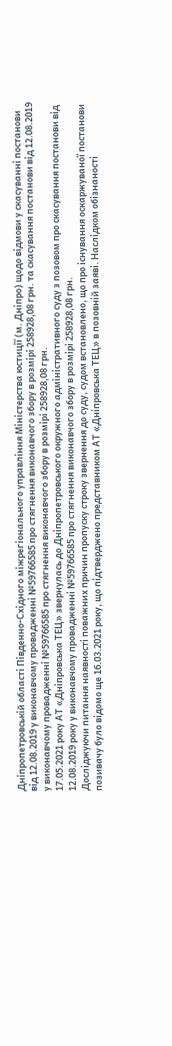Дніпропетровській області Південно-Східного міжрегіонального управління Міністерства юстиції (м. Дніпро) щодо відмови у скасуванні постанови від 12.08.2019 у виконавчому провадженні №59766585 про стягнення виконавчого збору в розмірі 258928,08 грн. та скасування постанови від 12.08.2019 у виконавчому провадженні №59766585 про стягнення виконавчого збору в розмірі 258928,08 грн.
17.05.2021 року АТ «Дніпровська ТЕЦ» звернулась до Дніпропетровського окружного адміністративного суду з позовом про скасування постанови від 12.08.2019 року у виконавчому провадженні №59766585 про стягнення виконавчого збору в розмірі 258928,08 грн.
Досліджуючи питання наявності поважних причин пропуску строку звернення до суду, судом встановлено, що про існування оскаржуваної постанови позивачу було відомо ще 16.03.2021 року, що підтверджено представником АТ «Дніпровська ТЕЦ» в позовній заяві. Наслідком обізнаності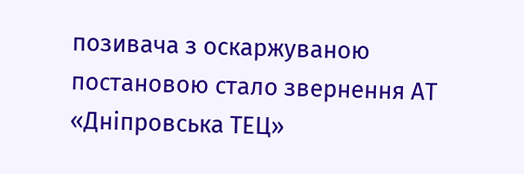позивача з оскаржуваною постановою стало звернення АТ «Дніпровська ТЕЦ»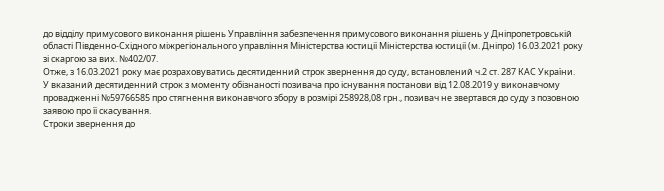до відділу примусового виконання рішень Управління забезпечення примусового виконання рішень у Дніпропетровській області Південно-Східного міжрегіонального управління Міністерства юстиції Міністерства юстиції (м. Дніпро) 16.03.2021 року зі скаргою за вих. №402/07.
Отже, з 16.03.2021 року має розраховуватись десятиденний строк звернення до суду, встановлений ч.2 ст. 287 КАС України.
У вказаний десятиденний строк з моменту обізнаності позивача про існування постанови від 12.08.2019 у виконавчому провадженні №59766585 про стягнення виконавчого збору в розмірі 258928,08 грн., позивач не звертався до суду з позовною заявою про її скасування.
Строки звернення до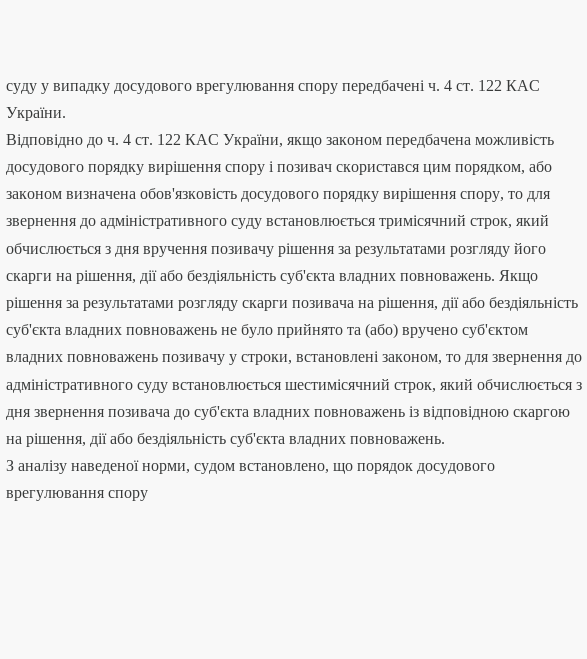суду у випадку досудового врегулювання спору передбачені ч. 4 ст. 122 КАС України.
Відповідно до ч. 4 ст. 122 КАС України, якщо законом передбачена можливість досудового порядку вирішення спору і позивач скористався цим порядком, або законом визначена обов'язковість досудового порядку вирішення спору, то для звернення до адміністративного суду встановлюється тримісячний строк, який обчислюється з дня вручення позивачу рішення за результатами розгляду його скарги на рішення, дії або бездіяльність суб'єкта владних повноважень. Якщо рішення за результатами розгляду скарги позивача на рішення, дії або бездіяльність суб'єкта владних повноважень не було прийнято та (або) вручено суб'єктом владних повноважень позивачу у строки, встановлені законом, то для звернення до адміністративного суду встановлюється шестимісячний строк, який обчислюється з дня звернення позивача до суб'єкта владних повноважень із відповідною скаргою на рішення, дії або бездіяльність суб'єкта владних повноважень.
З аналізу наведеної норми, судом встановлено, що порядок досудового врегулювання спору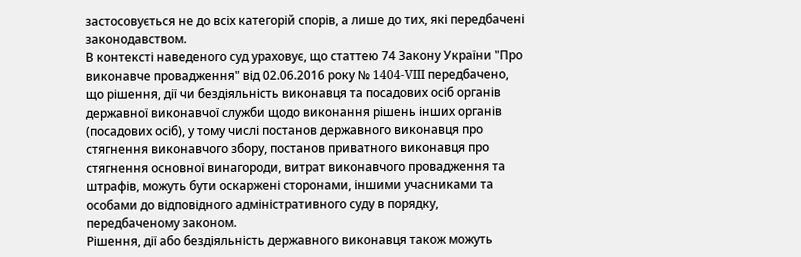застосовується не до всіх категорій спорів, а лише до тих, які передбачені законодавством.
В контексті наведеного суд ураховує, що статтею 74 Закону України "Про виконавче провадження" від 02.06.2016 року № 1404-VIII передбачено, що рішення, дії чи бездіяльність виконавця та посадових осіб органів державної виконавчої служби щодо виконання рішень інших органів (посадових осіб), у тому числі постанов державного виконавця про стягнення виконавчого збору, постанов приватного виконавця про стягнення основної винагороди, витрат виконавчого провадження та штрафів, можуть бути оскаржені сторонами, іншими учасниками та особами до відповідного адміністративного суду в порядку, передбаченому законом.
Рішення, дії або бездіяльність державного виконавця також можуть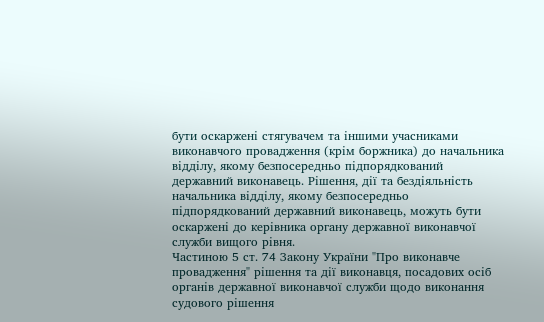бути оскаржені стягувачем та іншими учасниками виконавчого провадження (крім боржника) до начальника відділу, якому безпосередньо підпорядкований державний виконавець. Рішення, дії та бездіяльність начальника відділу, якому безпосередньо підпорядкований державний виконавець, можуть бути оскаржені до керівника органу державної виконавчої служби вищого рівня.
Частиною 5 ст. 74 Закону України "Про виконавче провадження" рішення та дії виконавця, посадових осіб органів державної виконавчої служби щодо виконання судового рішення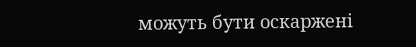можуть бути оскаржені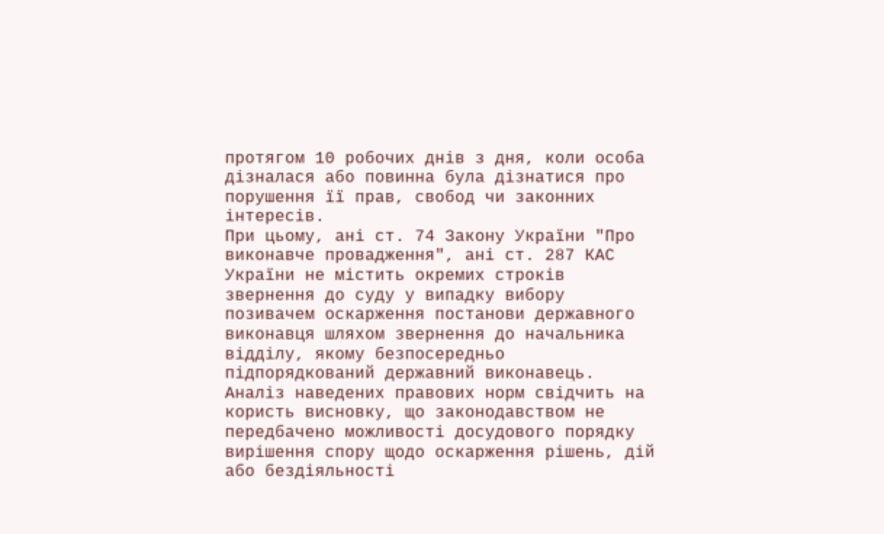протягом 10 робочих днів з дня, коли особа дізналася або повинна була дізнатися про порушення її прав, свобод чи законних інтересів.
При цьому, ані ст. 74 Закону України "Про виконавче провадження", ані ст. 287 КАС України не містить окремих строків звернення до суду у випадку вибору позивачем оскарження постанови державного виконавця шляхом звернення до начальника відділу, якому безпосередньо підпорядкований державний виконавець.
Аналіз наведених правових норм свідчить на користь висновку, що законодавством не передбачено можливості досудового порядку вирішення спору щодо оскарження рішень, дій або бездіяльності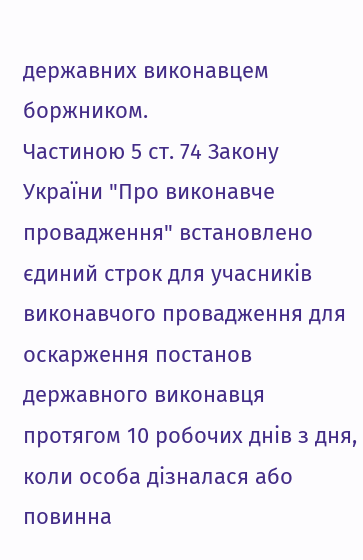державних виконавцем боржником.
Частиною 5 ст. 74 Закону України "Про виконавче провадження" встановлено єдиний строк для учасників виконавчого провадження для оскарження постанов державного виконавця протягом 10 робочих днів з дня, коли особа дізналася або повинна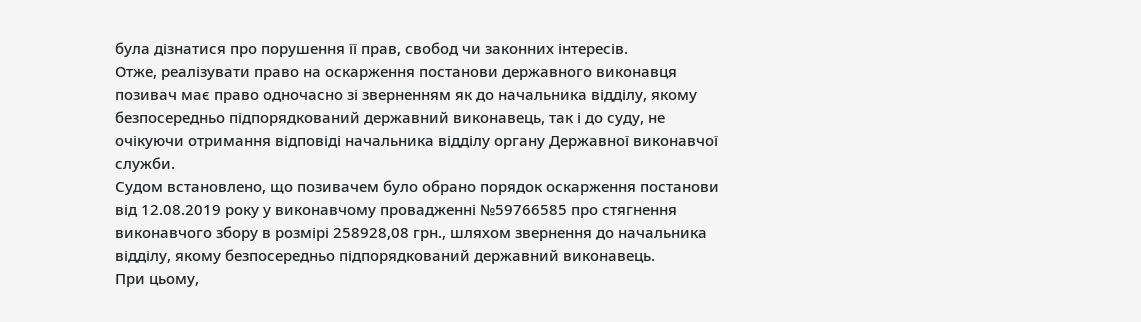була дізнатися про порушення її прав, свобод чи законних інтересів.
Отже, реалізувати право на оскарження постанови державного виконавця позивач має право одночасно зі зверненням як до начальника відділу, якому безпосередньо підпорядкований державний виконавець, так і до суду, не очікуючи отримання відповіді начальника відділу органу Державної виконавчої служби.
Судом встановлено, що позивачем було обрано порядок оскарження постанови від 12.08.2019 року у виконавчому провадженні №59766585 про стягнення виконавчого збору в розмірі 258928,08 грн., шляхом звернення до начальника відділу, якому безпосередньо підпорядкований державний виконавець.
При цьому,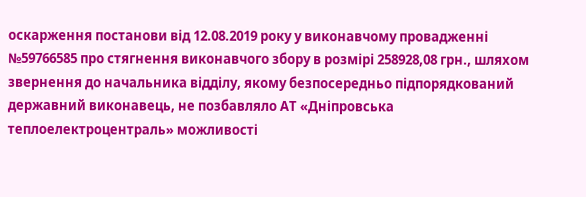оскарження постанови від 12.08.2019 року у виконавчому провадженні №59766585 про стягнення виконавчого збору в розмірі 258928,08 грн., шляхом звернення до начальника відділу, якому безпосередньо підпорядкований державний виконавець, не позбавляло АТ «Дніпровська теплоелектроцентраль» можливості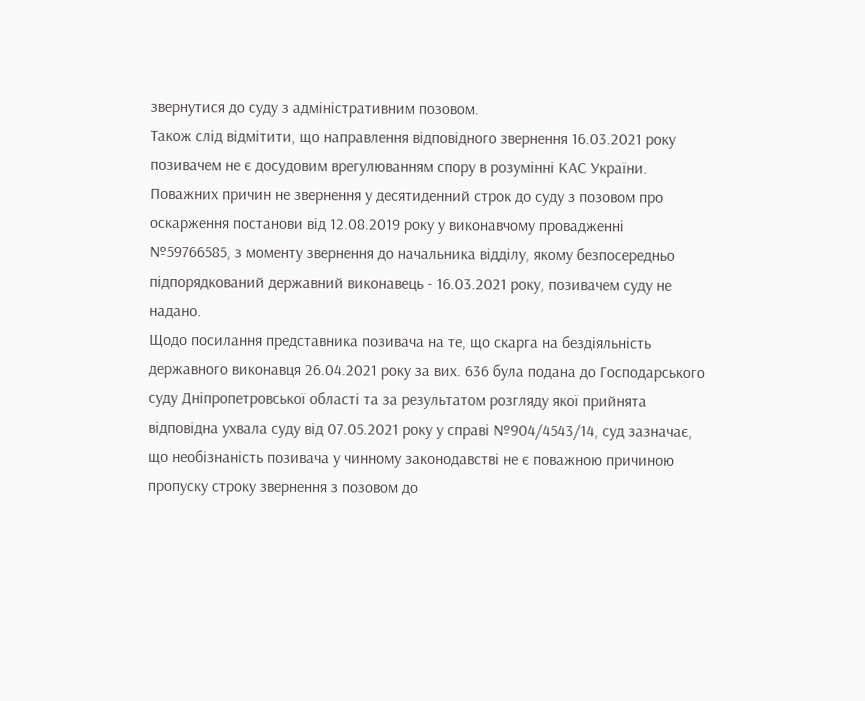звернутися до суду з адміністративним позовом.
Також слід відмітити, що направлення відповідного звернення 16.03.2021 року позивачем не є досудовим врегулюванням спору в розумінні КАС України.
Поважних причин не звернення у десятиденний строк до суду з позовом про оскарження постанови від 12.08.2019 року у виконавчому провадженні №59766585, з моменту звернення до начальника відділу, якому безпосередньо підпорядкований державний виконавець - 16.03.2021 року, позивачем суду не надано.
Щодо посилання представника позивача на те, що скарга на бездіяльність державного виконавця 26.04.2021 року за вих. 636 була подана до Господарського суду Дніпропетровської області та за результатом розгляду якої прийнята відповідна ухвала суду від 07.05.2021 року у справі №904/4543/14, суд зазначає, що необізнаність позивача у чинному законодавстві не є поважною причиною пропуску строку звернення з позовом до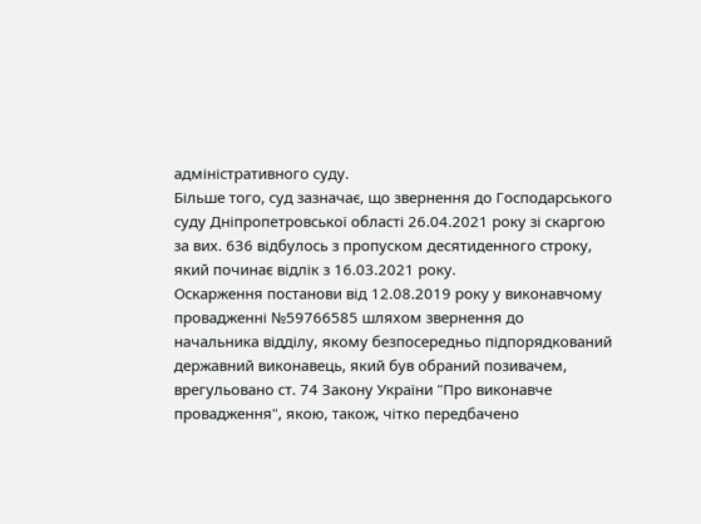адміністративного суду.
Більше того, суд зазначає, що звернення до Господарського суду Дніпропетровської області 26.04.2021 року зі скаргою за вих. 636 відбулось з пропуском десятиденного строку, який починає відлік з 16.03.2021 року.
Оскарження постанови від 12.08.2019 року у виконавчому провадженні №59766585 шляхом звернення до начальника відділу, якому безпосередньо підпорядкований державний виконавець, який був обраний позивачем, врегульовано ст. 74 Закону України "Про виконавче провадження", якою, також, чітко передбачено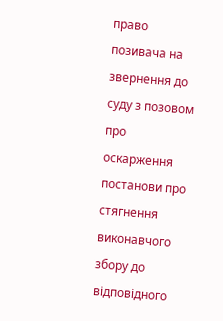право позивача на звернення до суду з позовом про оскарження постанови про стягнення виконавчого збору до відповідного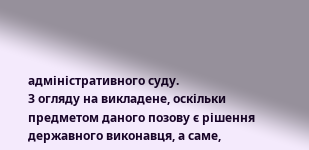адміністративного суду.
З огляду на викладене, оскільки предметом даного позову є рішення державного виконавця, а саме,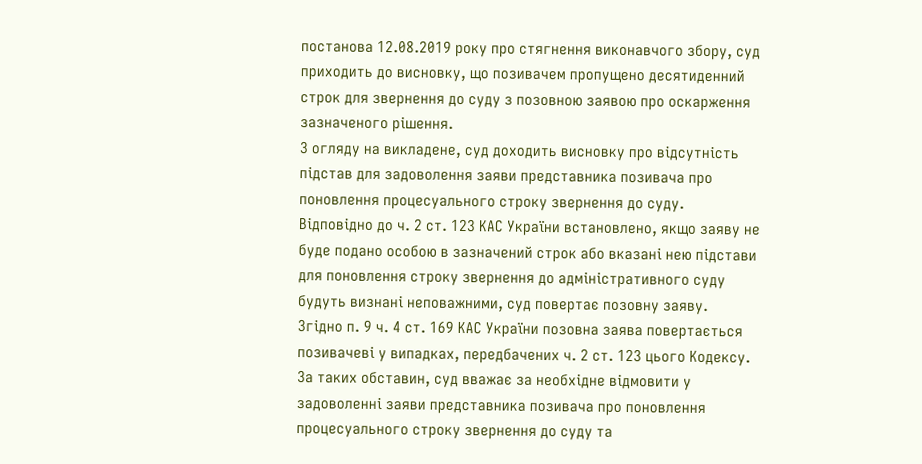постанова 12.08.2019 року про стягнення виконавчого збору, суд приходить до висновку, що позивачем пропущено десятиденний строк для звернення до суду з позовною заявою про оскарження зазначеного рішення.
З огляду на викладене, суд доходить висновку про відсутність підстав для задоволення заяви представника позивача про поновлення процесуального строку звернення до суду.
Відповідно до ч. 2 ст. 123 КАС України встановлено, якщо заяву не буде подано особою в зазначений строк або вказані нею підстави для поновлення строку звернення до адміністративного суду будуть визнані неповажними, суд повертає позовну заяву.
Згідно п. 9 ч. 4 ст. 169 КАС України позовна заява повертається позивачеві у випадках, передбачених ч. 2 ст. 123 цього Кодексу.
За таких обставин, суд вважає за необхідне відмовити у задоволенні заяви представника позивача про поновлення процесуального строку звернення до суду та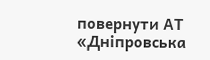повернути АТ «Дніпровська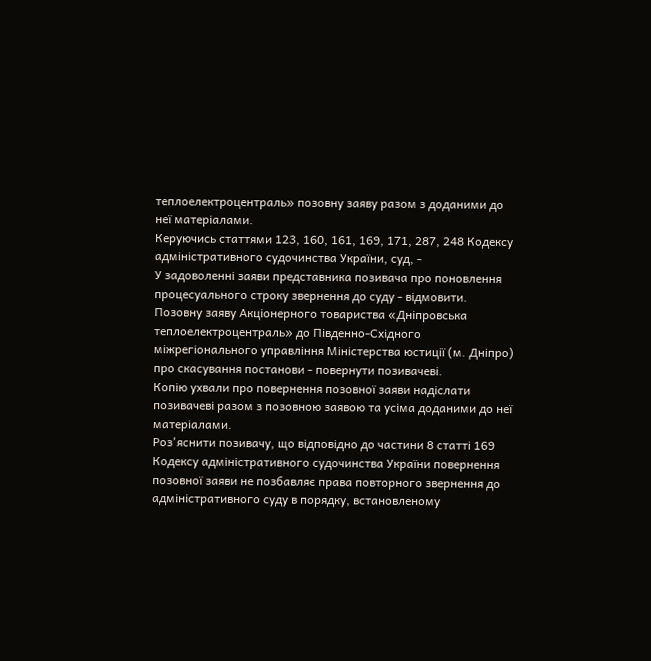теплоелектроцентраль» позовну заяву разом з доданими до неї матеріалами.
Керуючись статтями 123, 160, 161, 169, 171, 287, 248 Кодексу адміністративного судочинства України, суд, -
У задоволенні заяви представника позивача про поновлення процесуального строку звернення до суду - відмовити.
Позовну заяву Акціонерного товариства «Дніпровська теплоелектроцентраль» до Південно-Східного міжрегіонального управління Міністерства юстиції (м. Дніпро) про скасування постанови - повернути позивачеві.
Копію ухвали про повернення позовної заяви надіслати позивачеві разом з позовною заявою та усіма доданими до неї матеріалами.
Роз'яснити позивачу, що відповідно до частини 8 статті 169 Кодексу адміністративного судочинства України повернення позовної заяви не позбавляє права повторного звернення до адміністративного суду в порядку, встановленому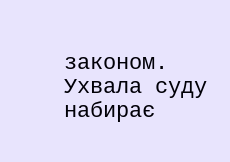законом.
Ухвала суду набирає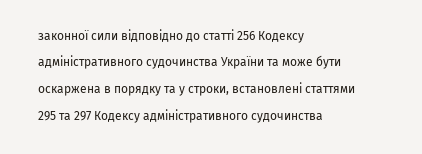законної сили відповідно до статті 256 Кодексу адміністративного судочинства України та може бути оскаржена в порядку та у строки, встановлені статтями 295 та 297 Кодексу адміністративного судочинства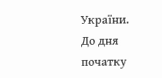України.
До дня початку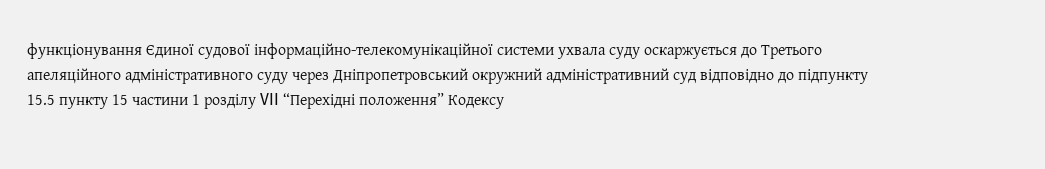функціонування Єдиної судової інформаційно-телекомунікаційної системи ухвала суду оскаржується до Третього апеляційного адміністративного суду через Дніпропетровський окружний адміністративний суд відповідно до підпункту 15.5 пункту 15 частини 1 розділу VII “Перехідні положення” Кодексу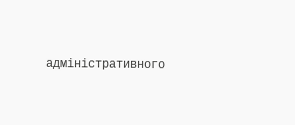адміністративного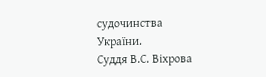судочинства України.
Суддя В.С. Віхрова